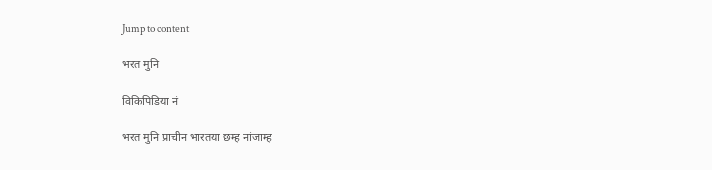Jump to content

भरत मुनि

विकिपिडिया नं

भरत मुनि प्राचीन भारतया छम्ह नांजाम्ह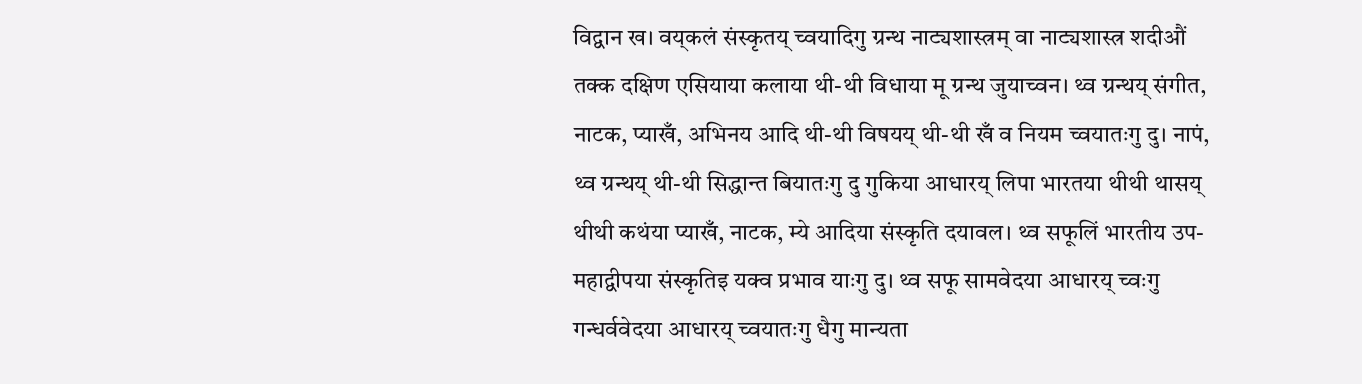विद्वान ख। वय्‌कलं संस्कृतय् च्वयादिगु ग्रन्थ नाट्यशास्त्रम् वा नाट्यशास्त्र शदीऔं तक्क दक्षिण एसियाया कलाया थी-थी विधाया मू ग्रन्थ जुयाच्वन। थ्व ग्रन्थय् संगीत, नाटक, प्याखँ, अभिनय आदि थी-थी विषयय् थी-थी खँ व नियम च्वयातःगु दु। नापं, थ्व ग्रन्थय् थी-थी सिद्धान्त बियातःगु दु गुकिया आधारय् लिपा भारतया थीथी थासय् थीथी कथंया प्याखँ, नाटक, म्ये आदिया संस्कृति दयावल। थ्व सफूलिं भारतीय उप-महाद्वीपया संस्कृतिइ यक्व प्रभाव याःगु दु। थ्व सफू सामवेदया आधारय् च्वःगु गन्धर्ववेदया आधारय् च्वयातःगु धैगु मान्यता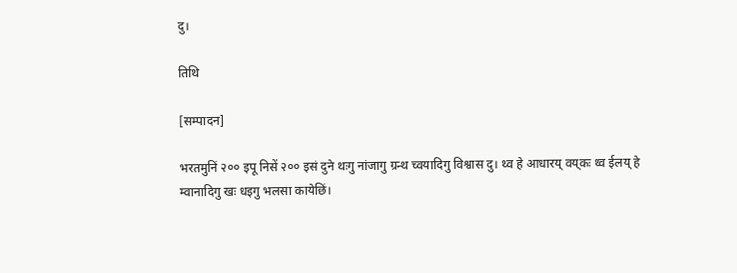दु।

तिथि

[सम्पादन]

भरतमुनिं २०० इपू निसें २०० इसं दुने थःगु नांजागु ग्रन्थ च्वयादिगु विश्वास दु। थ्व हे आधारय् वय्‌कः थ्व ईलय् हे म्वानादिगु खः धइगु भलसा कायेछिं।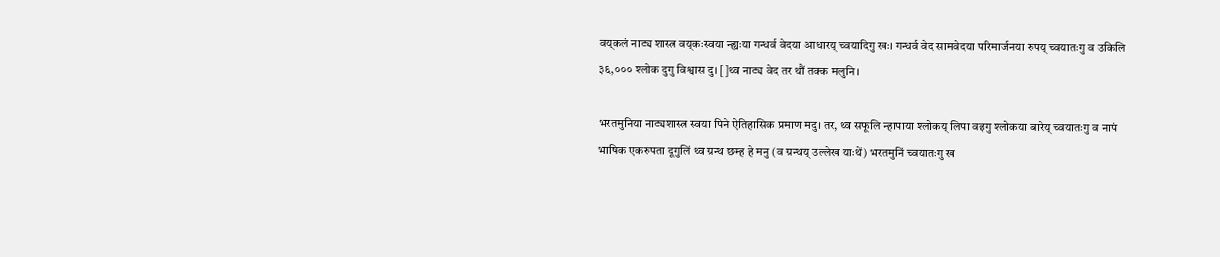वय्‌कलं नाट्य शास्त्र वय्‌कःस्वया न्ह्यःया गन्धर्व वेदया आधारय् च्वयादिगु खः। गन्धर्व वेद सामवेदया परिमार्जनया रुपय् च्वयातःगु व उकिलि ३६,००० श्लोक दुगु विश्वास दु। []थ्व नाट्य वेद तर थौं तक्क मलुनि।

भरतमुनिया नाट्यशास्त्र स्वया पिने ऐतिहासिक प्रमाण मदु। तर, थ्व सफूलि न्हापाया श्लोकय् लिपा वइगु श्लोकया बारेय् च्वयातःगु व नापं भाषिक एकरुपता दूगुलिं थ्व ग्रन्थ छम्ह हे मनु (व ग्रन्थय् उल्लेख याःथें) भरतमुनिं च्वयातःगु ख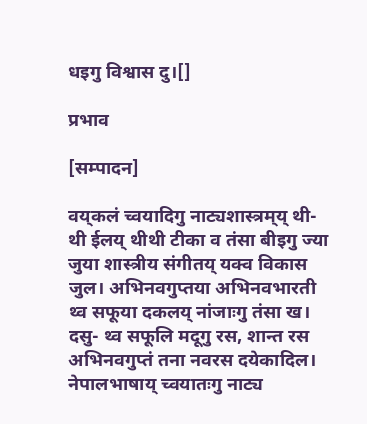धइगु विश्वास दु।[]

प्रभाव

[सम्पादन]

वय्‌कलं च्वयादिगु नाट्यशास्त्रम्‌य् थी-थी ईलय् थीथी टीका व तंसा बीइगु ज्या जुया शास्त्रीय संगीतय् यक्व विकास जुल। अभिनवगुप्तया अभिनवभारती थ्व सफूया दकलय् नांजाःगु तंसा ख। दसु- थ्व सफूलि मदूगु रस, शान्त रस अभिनवगुप्तं तना नवरस दयेकादिल। नेपालभाषाय् च्वयातःगु नाट्य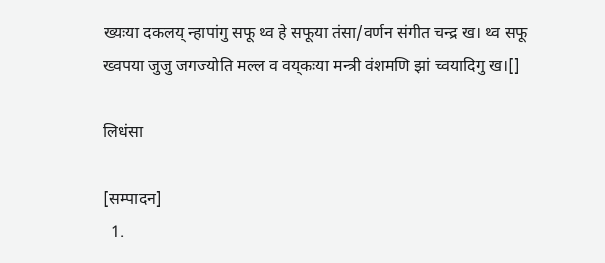ख्यःया दकलय् न्हापांगु सफू थ्व हे सफूया तंसा/वर्णन संगीत चन्द्र ख। थ्व सफू ख्वपया जुजु जगज्योति मल्ल व वय्‌कःया मन्त्री वंशमणि झां च्वयादिगु ख।[]

लिधंसा

[सम्पादन]
  1.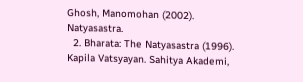Ghosh, Manomohan (2002). Natyasastra.
  2. Bharata: The Natyasastra (1996). Kapila Vatsyayan. Sahitya Akademi,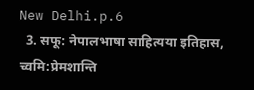New Delhi.p.6
  3. सफू: नेपालभाषा साहित्यया इतिहास, च्वमि:प्रेमशान्ति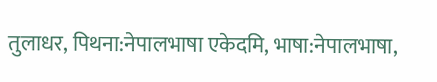तुलाधर, पिथना:नेपालभाषा एकेदमि, भाषा:नेपालभाषा,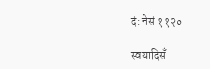दं: नेसं ११२०

स्वयादिसँ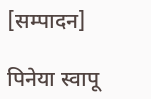[सम्पादन]

पिनेया स्वापू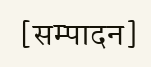[सम्पादन]